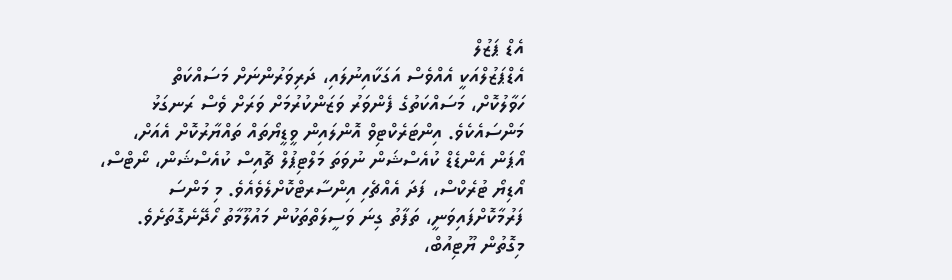އެޑް ޕަޒުލް
އެޑްޕަޒުލްއަކީ އެއްވެސް އަގަކާއިނުލައި، ދަރިވަރުންނަށް މަސައްކަތް
ހަވާލުކޮށް، މަސައްކަތުގެ ފެންވަރު ވަޒަންކުރުމަށް ވަރަށް ވެސް ރަނގަޅު
މަންސައެކެވެ. އިންޓަރެކްޓިވް އޮންލައިން ވީޑީޔޯތައް ތައްޔާރުކޮށް އެއަށް،
އޯޕަން އެންޑެޑް ކުއެސްޝަން ނުވަތަ މަލްޓިޕުލް ޗޮއިސް ކުއެސްޝަން، ނޯޓްސް،
އޯޑިޔޯ ޓުރެކްސް، ފަދަ އެއްޗެހި އިންސާރޓްކޮށްލެވެއެވެ. މި މަންސަ
ފަރުމާކޮށްފައިވަނީ، ތަފާތު ގިނަ ވަސީލަތްތަކުން މައުލޫމާތު ހޯދޭނެގޮތަށެވެ.
މިގޮތުން ޔޫޓިއުބް،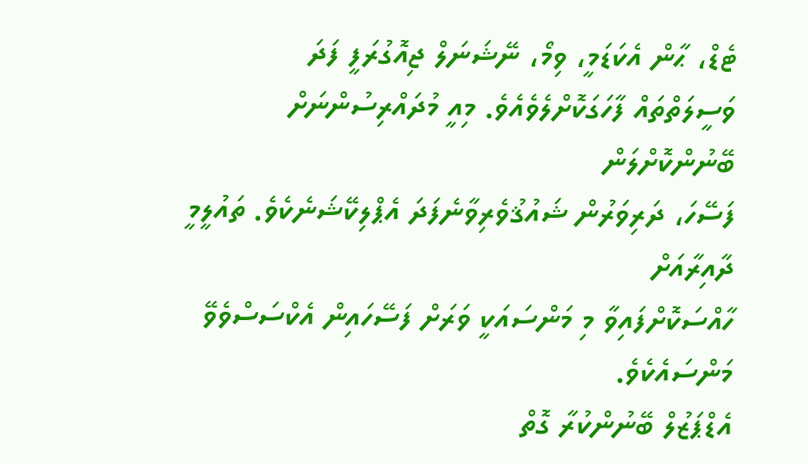ޓެޑް، ޙާން އެކަޑަމީ، ވިމޯ، ނޭޝަނަލް ޖިއޮގުރަފީ ފަދަ
ވަސީލަތްތައް ފާހަގަކޮށްލެވެއެވެ. މިއީ މުދައްރިސުންނަށް ބޭނުންކޮށްލަން
ފަސޭހަ، ދަރިވަރުން ޝައުޤުވެރިވާނެފަދަ އެޕްލިކޭޝަނެކެވެ. ތައުލީމީ ދާއިރާއަށް
ހާއްސަކޮށްފައިވާ މި މަންސައަކީ ވަރަށް ފަސޭހައިން އެކްސަސްވެވޭ
މަންސައެކެވެ.
އެޑްޕަޒުލް ބޭނުންކުރާ ގޮތް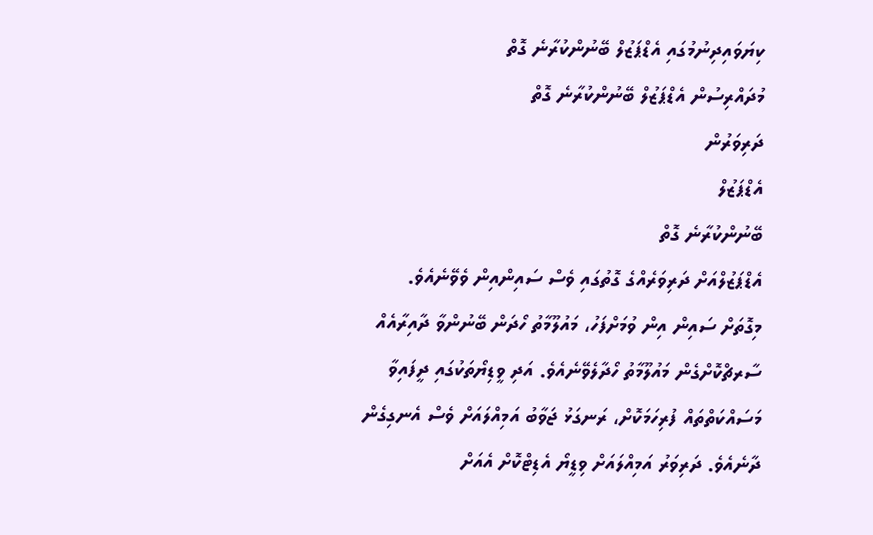ކިޔަވައިދިނުމުގައި އެޑްޕަޒުލް ބޭނުންކުރާނެ ގޮތް
މުދައްރިސުން އެޑްޕަޒުލް ބޭނުންކުރާނެ ގޮތް
ދަރިވަރުން
އެޑްޕަޒުލް
ބޭނުންކުރާނެ ގޮތް
އެޑްޕަޒުލްއަށް ދަރިވަރެއްގެ ގޮތުގައި ވެސް ސައިންއިން ވެވޭނެއެވެ.
މިގޮތަށް ސައިން އިން ވުމަށްފަހު، މައުލޫމާތު ހޯދަން ބޭނުންވާ ދާއިރާއެއް
ސާރޗްކޮށްގެން މައުލޫމާތު ހޯދާލެވޭނެއެވެ. އަދި ވީޑިޔޯތަކުގައި ދީފައިވާ
މަސައްކަތްތައް ފުރިހަމަކޮށް، ރަނގަޅު ޖަވާބު އަމިއްލައަށް ވެސް އެނގިގެން
ދާނެއެވެ. ދަރިވަރު އަމިއްލައަށް ވިޑީޔޯ އެޑިޓްކޮށް އެއަށް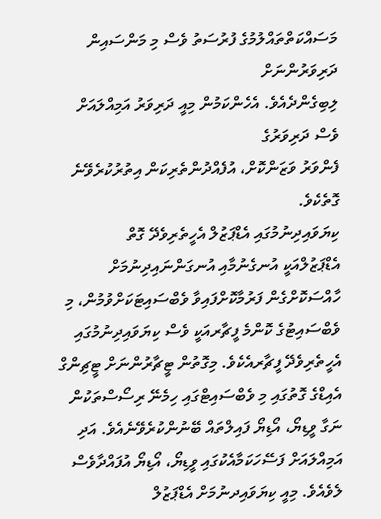މަސައްކަތްތައްލުމުގެ ފުރުސަތު ވެސް މި މަންސައިން ދަރިވަރުންނަށް
ލިބިގެންދެއެވެ. އެހެންކަމުން މިއީ ދަރިވަރު އަމިއްލައަށް ވެސް ދަރިވަރުގެ
ފެންވަރު ވަޒަންކޮށް، އުފެއްދުންތެރިކަން އިތުރުކުރެވޭނެ ގޮތެކެވެ.
ކިޔަވައިދިނުމުގައި އެޑްޕަޒުލް އެހީތެރިވެދޭ ގޮތް
އެޑްޕަޒުލްއަކީ އުނގެނުމާއި އުނގަންނައިދިނުމަށް ހާއްސަކޮށްގެން ފަރުމާކޮށްފައިވާ ވެބްސައިޓަކަށްވުމުން، މި ވެބްސައިޓުގެ ކޮންމެ ފީޗާރއަކީ ވެސް ކިޔަވައިދިނުމުގައި އެހީތެރިވެދޭ ފީޗާރއެކެވެ. މިގޮތުން ޓީޗާރުންނަށް ޓީޗިންގް އެއިޑްގެ ގޮތުގައި މި ވެބްސައިޓްގައި ހިމެނޭ ރިސޯސްތަކުން ނަގާ ވީޑިޔޯ، އޯޑިޔޯ ފައިލްތައް ބޭނުންކުރެވޭނެއެވެ. އަދި އަމިއްލައަށް ފަސޭހަކަމާއެކުގައި ވީޑިޔޯ، އޯޑިޔޯ އުފައްދާވެސް ލެވެއެވެ. މިއީ ކިޔަވައިދނުމަށް އެޑްޕަޒުލް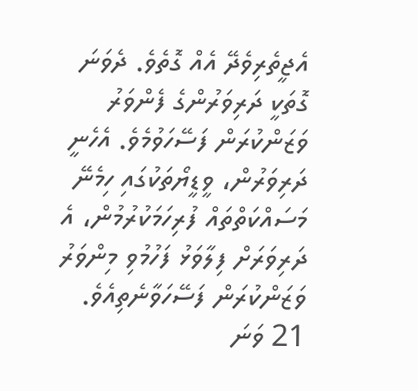އެޖީތެރިވެދޭ އެއް ގޮތެވެ. ދެވަނަ ގޮތަކީ ދަރިވަރުންގެ ފެންވަރު ވަޒަންކުރަން ފަސޭހަވުމެވެ. އެހެނީ ދަރިވަރުން، ވީޑީޔޯތަކުގައި ހިމެނޭ މަސައްކަތްތައް ފުރިހަމަކުރުމުން، އެ ދަރިވަރަށް ފިލާވަޅު ފަހުމުވި މިންވަރު ވަޒަންކުރަން ފަސޭހަވާނެތިއެވެ.
21 ވަނަ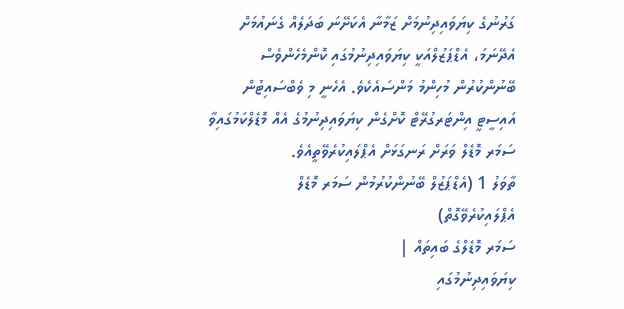ގަރުނުގެ ކިޔަވައިދިނުމަށް ޒަމާނާ އެކަށޭނަ ބަދަލެއް ގެނައުމަށް އެދޭނަމަ، އެޑްޕަޒުލްއަކީ ކިޔަވައިދިނުމުގައި ކޮންމެހެންވެސް ބޭނުންކުރުން މުހިންމު މަންސައެކެވެ. އެހެނީ މި ވެބްސައިޓުން އައިސީޓީ އިންޓަރގުރޭޓް ކޮށްގެން ކިޔަވައިދިނުމުގެ އެއް މޮޑެލްކަމުގައިވާ ސަމަރ މޮޑެލް ވަރަށް ރަނގަޅަށް އެޕްލައިކުރެވޭތީއެވެ.
ތާވަލު 1 (އެޑްޕަޒުލް ބޭނުންކުރުމުން ސަމަރ މޮޑެލް
އެޕްލައިކުރެވޭގޮތް)
ސަމަރ މޮޑެލްގެ ބައިތައް |
ކިޔަވައިދިނުމުގައި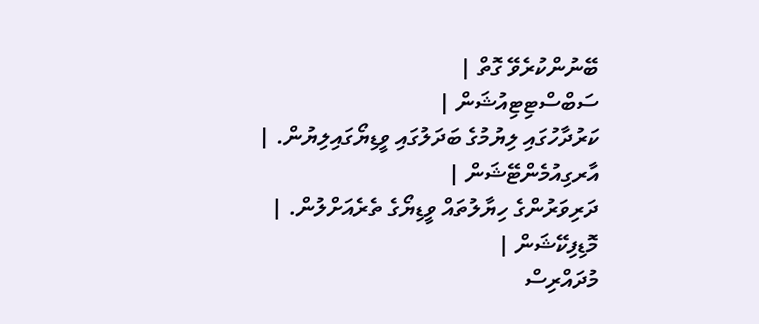ބޭނުންކުރެވޭ ގޮތް |
ސަބްސްޓިޓިއުޝަން |
ކަރުދާހުގައި ލިޔުމުގެ ބަދަލުގައި ވީޑިޔޯގައިލިޔުން. |
އާރގިއުމެންޓޭޝަން |
ދަރިވަރުންގެ ހިޔާލުތައް ވީޑިޔޯގެ ތެރެއަށްލުން. |
މޮޑިފިކޭޝަން |
މުދައްރިސް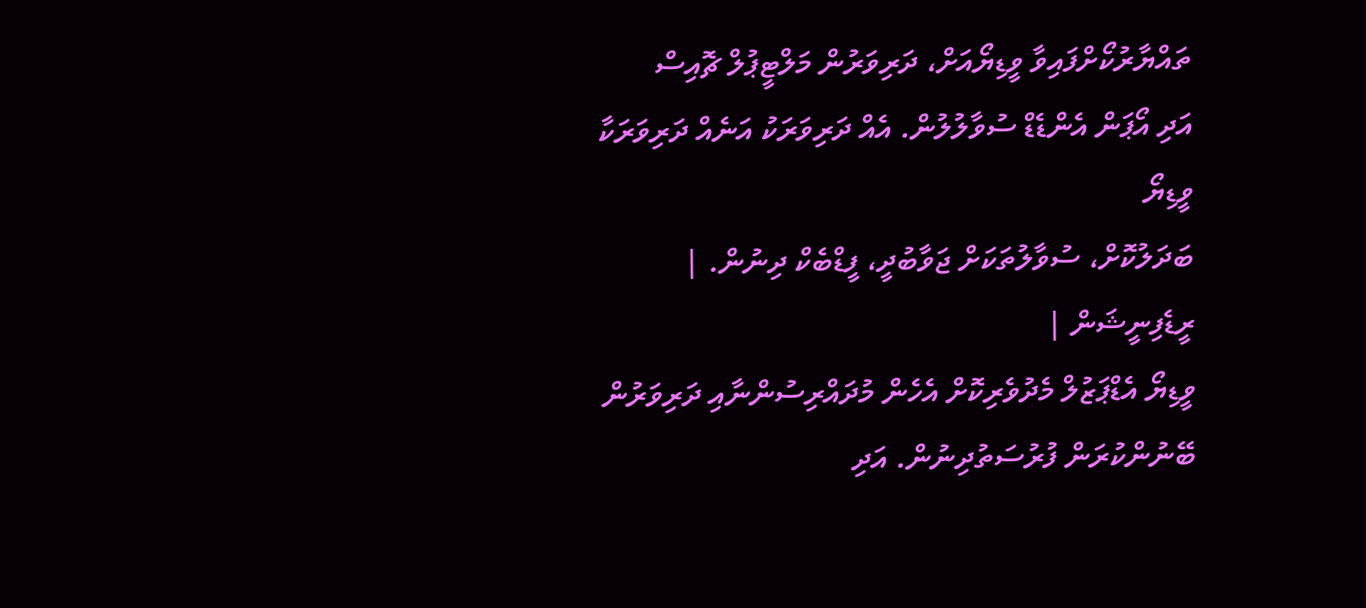ތައްޔާރުކޯށްފައިވާ ވީޑިޔޯއަށް، ދަރިވަރުން މަލްޓީޕުލް ޗޮއިސް
އަދި އޯޕަން އެންޑެޑް ސުވާލުލުން. އެއް ދަރިވަރަކު އަނެއް ދަރިވަރަކާ ވީޑިޔޯ
ބަދަލުކޮށް، ސުވާލުތަކަށް ޖަވާބުދީ، ފީޑްބެކް ދިނުން. |
ރީޑެފިނީޝަން |
ވީޑިޔޯ އެޑްޕަޒުލް މެދުވެރިކޮށް އެހެން މުދައްރިސުންނާއި ދަރިވަރުން
ބޭނުންކުރަން ފުރުސަތުދިނުން. އަދި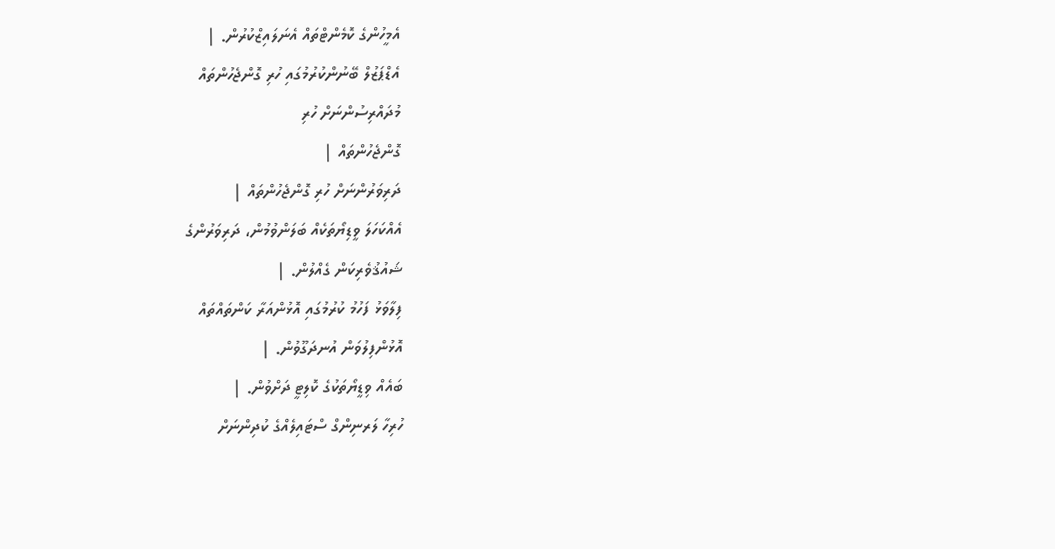އެމީހުންގެ ކޮމެންޓްތައް އެނަލައިޒްކުރުން. |
އެޑްޕަޒުލް ބޭނުންކުރުމުގައި ހުރި ގޮންޖެހުންތައް
މުދައްރިސުންނަށް ހުރި
ގޮންޖެހުންތައް |
ދަރިވަރުންނަށް ހުރި ގޮންޖެހުންތައް |
އެއްކަހަލަ ވީޑިޔޯތަކެއް ބަލަންވުމުން، ދަރިވަރުންގެ
ޝައުޤުވެރިކަން ގެއްލުން. |
ފިލާވަޅު ފަހުމު ކުރުމުގައި އޮޅުންއަރާ ކަންތައްތައް
އޮޅުންފިލުވަން އުނދަގޫވުން. |
ބައެއް ވިޑީޔޯތަކުގެ ކޮލިޓީ ދަށްވުން. |
ހުރިހާ ލަރނިންގް ސްޓައިލެއްގެ ކުދިންނަށް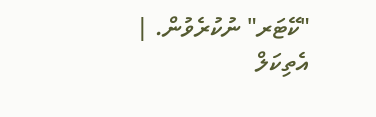"ކޭޓަރ" ނުކުރެވުން. |
އެތިކަލް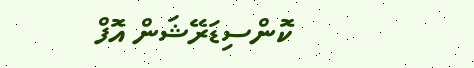ކޮންސިޑަރޭޝަން އޮފް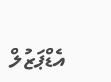އެޑްޕަޒުލް